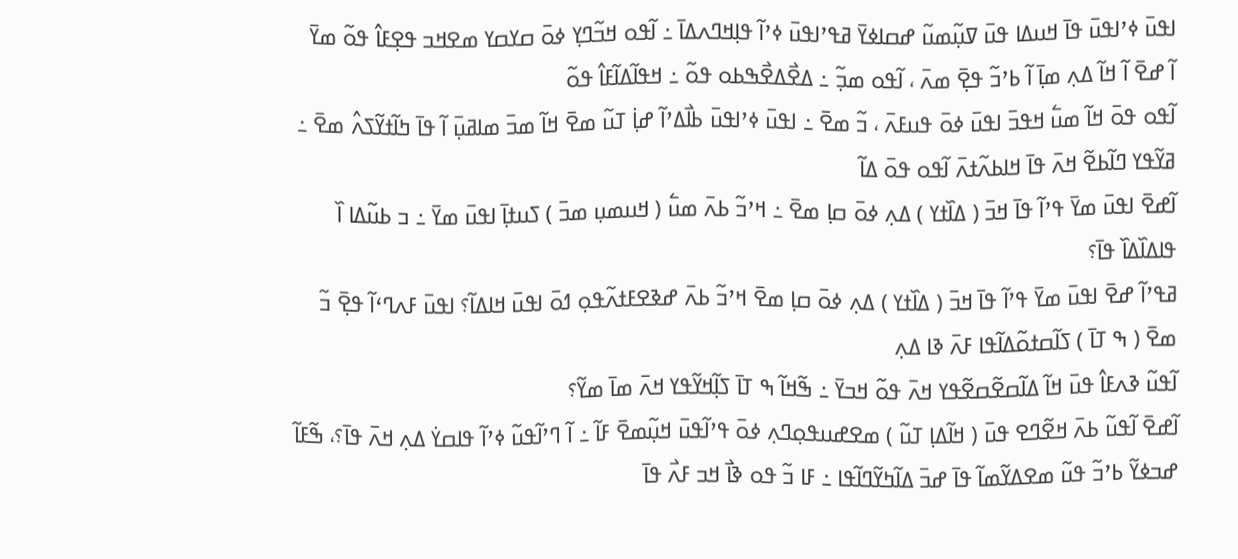ߊߟߎ߫ ߦߴߊߟߎ߫ ߟߊ߫ ߞߎߡߊ ߟߎ߫ ߜߎ߲߬ߘߎ߬ ߝߛߊߦߌ߫ ߥߟߴߊߟߎ߫ ߦߴߊ߬ ߟߊ߲ߞߣߍߡߊ߫ ߸ ߊ߬ߟߋ ߞߏ߬ߣߌ߲ ߦߋ߫ ߛߌߛߌ ߘߐߞߏ ߟߐ߲ߓߊ߮ ߟߋ߬ ߘߌ߫
ߊ߬ ߝߐ߫ ߊ߬ ߞߊ߬ ߡߍ߲ ߘߊ߲߫ ߊ߬ ߕߴߏ߬ ߟߐ߲߫ ߘߍ߫ ، ߊ߬ߟߋ ߘߏ߲߬ ߸ ߡߐ߯ߡߐ߯ߒߕߋ ߟߋ߬ ߸ ߞߟߊ߬ߡߊ߬ߓߊ߮ ߟߋ߬
ߊ߬ߟߋ ߟߋ߫ ߞߊ߬ ߘߎ߱ ߞߟߏ߫ ߊߟߎ߫ ߦߋ߫ ߟߎߓߍ߫ ، ߏ߬ ߘߐ߫ ߸ ߊߟߎ߫ ߦߴߊߟߎ߫ ߕߊ߯ߡߴߊ߬ ߝߊ߲߭ ߠߎ߬ ߘߐ߫ ߞߊ߬ ߘߏ߫ ߘߊߥߎ߲߫ ߊ߬ ߟߊ߫ ߤߊ߬ߙߌ߬ߖߍ߮ ߘߐ߫ ߸ ߥߌ߬ߟߌ ߣߊ߬ߕߐ߬ ߞߍ߫ ߟߊ߫ ߞߊߕߍ߬ߙߍ߫ ߊ߬ߟߋ ߟߋ߫ ߡߊ߬
ߊ߬ߝߐ߫ ߊߟߎ߫ ߘߌ߫ ߟߴߊ߬ ߟߊ߫ ߞߏ߫ ( ߡߊ߰ߙߌ ) ߡߍ߲ ߦߋ߫ ߛߊ߲ ߘߐ߫ ߸ ߞߴߏ߬ ߕߍ߫ ߘߎ߱ ( ߞߎߘߎ߲ ߘߏ߫ ) ߖߎߙߊ߲߫ ߊߟߎ߫ ߘߌ߫ ߸ ߏ ߕߎ߬ߡߊ ߊ߰ ߟߊߡߊ߰ߡߊ߰ ߟߊ߫؟
ߥߟߴߊ߬ ߝߐ߫ ߊߟߎ߫ ߘߌ߫ ߟߴߊ߬ ߟߊ߫ ߞߏ߫ ( ߡߊ߰ߙߌ ) ߡߍ߲ ߦߋ߫ ߛߊ߲ ߘߐ߫ ߞߴߏ߬ ߕߍ߫ ߝߢߐߓߙߍ߬ߟߋ߲ ߗߋ߫ ߊߟߎ߫ ߞߊߡߊ߬؟ ߊߟߎ߫ ߓߍߣߵߊ߬ ߟߐ߲߫ ߏ߬ ߘߐ߫ ( ߒ ߠߊ߫ ) ߖߊ߬ߛߙߋ߬ߡߊ߬ߟߊ ߓߍ߫ ߢߊ ߡߍ߲
ߊ߬ߟߎ߬ ߢߍߓߊ߮ ߟߎ߫ ߞߊ߬ ߡߊ߬ߛߐ߬ߛߐ߬ߟߌ ߞߍ߫ ߟߋ߬ ߞߏߌ߫ ߸ ߒ߬ߞߊ߬ ߒ ߠߊ߫ ߖߊ߲߬ߞߌ߬ߟߌ ߞߍ߫ ߘߊ߫ ߘߌ߬؟
ߊ߬ߝߐ߫ ߊ߬ߟߎ߬ ߕߍ߫ ߞߐ߬ߣߐ ߟߎ߫ ( ߞߊ߬ߡߊ߲ ߠߎ߬ ) ߘߐߝߎߟߋ߲ߣߍ߲ ߦߋ߫ ߟߴߊ߬ߟߎ߫ ߞߎ߲߬ߘߐ߫ ߓߊ߬ ߸ ߊ߬ ߣߴߊ߬ߟߎ߬ ߦߴߊ߬ ߟߊߛߌ߭ ߡߍ߲ ߞߍ߫ ߟߊ߫؟، ߒ߬ߓߊ߬ ߝߏߦߌ߬ ߕߴߏ߬ ߟߎ߬ ߘߐߡߌ߬ߘߊ߬ ߟߊ߫ ߝߏ߫ ߡߊ߬ߤߌ߬ߣߊ߬ߟߊ ߸ ߓߊ ߏ߬ ߟߋ ߢߊ߯ ߞߏ ߓߍ߯ ߟߊ߫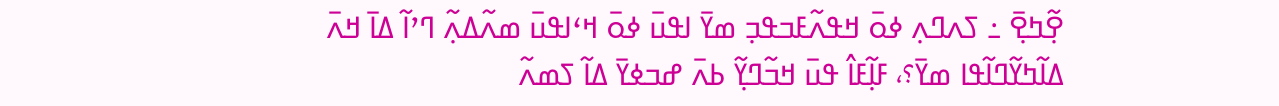ߐ߲߬ߤߐ߲߫ ߸ ߖߍߣߍ߲ ߦߋ߫ ߞߟߍ߬ߓߏߟߏ߲ ߘߌ߫ ߊߟߎ߫ ߦߋ߫ ߞߵߊߟߎ߫ ߘߍ߬ߡߍ߲߬ ߣߴߊ߬ ߡߊ߫ ߞߍ߫ ߡߊ߬ߤߌ߬ߣߊ߬ߟߊ ߘߌ߫؟، ߓߊ߲߬ߓߊ߮ ߟߎ߫ ߞߏ߬ߣߌ߲߬ ߕߍ߫ ߝߏߦߌ߫ ߡߊ߬ ߖߘߍ߬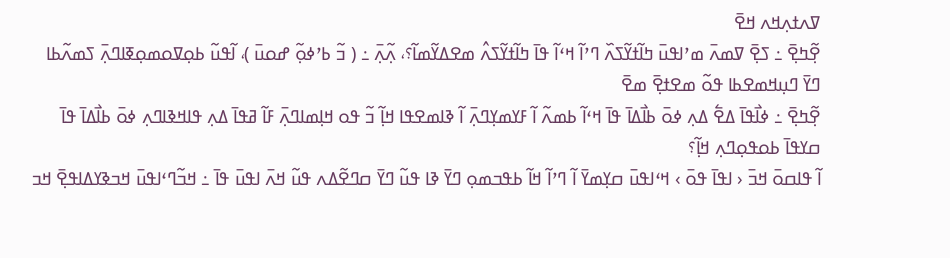ߜߍߙߍ߲ߞߍ ߞߐ߫
ߐ߲߬ߤߐ߲߫ ߸ ߖߐ߲߫ ߜߘߍ߫ ߘߴߊߟߎ߫ ߤߊ߬ߙߌ߬ߖߍ߰ ߣߴߊ߬ ߞߵߊ߬ ߟߊ߫ ߤߊ߬ߙߌ߬ߖߍ߮ ߘߐߡߌ߬ߘߊ߬؟، ߍ߲߬ߍ߲߫ ߸ ( ߏ߬ ߕߴߦߋ߲߬ ߝߋߎ߫ )، ߊ߬ߟߎ߬ ߕߋ߲ߜߋߘߋ߲ߧߊߣߍ߲߫ ߖߘߍ߬ߕߊ ߣߌ߫ ߣߎ߲ߞߘߐߕߊ ߟߋ߬ ߘߐߙߐ߲߫ ߘߐ߫
ߐ߲߬ߤߐ߲߫ ߸ ߦߊ߯ߟߊ߫ ߡߐ߱ ߡߍ߲ ߦߋ߫ ߕߊ߯ߡߊ߫ ߟߊ߫ ߞߵߊ߬ ߕߘߍ߬ ߊ߬ ߓߌߘߌ߲ߣߍ߲߫ ߊ߬ ߢߊߘߐߟߊ ߞߊ߲߬ ߏ߬ ߟߋ ߞߊ߲ߘߊߣߍ߲߫ ߓߊ߬ ߥߟߊ߫ ߡߍ߲ ߟߊߞߢߊߣߍ߲ ߦߋ߫ ߕߊ߯ߡߊ߫ ߟߊ߫ ߛߌߟߊ߫ ߕߋߟߋ߲ߣߍ߲ ߞߊ߲߬؟
ߊ߬ ߟߊߛߋ߫ ߞߏ߫ ‹ ߊߟߊ߫ ߟߋ߫ › ߞߵߊߟߎ߫ ߛߌ߲ߘߌ߫ ߊ߬ ߣߴߊ߬ ߞߊ߬ ߕߟߏߘߋ߲ ߣߌ߫ ߢߊ ߟߎ߬ ߣߌ߫ ߛߣߐ߬ߡߍ ߟߎ߬ ߞߍ߫ ߊߟߎ߫ ߟߊ߫ ߸ ߞߏ߬ߣߵߊߟߎ߫ ߞߏߢߌߡߊߟߐ߲߫ ߞߏ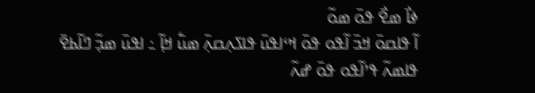ߦߊ߯ ߘߐ߯ ߟߋ߫ ߘߋ߬
ߊ߬ ߟߊߛߋ߫ ߞߏ߫ ߊ߬ߟߋ ߟߋ߫ ߞߵߊߟߎ߫ ߟߊߖߍ߲ߛߍ߲߫ ߘߎ߱ ߞߊ߲߬ ߸ ߊߟߎ߫ ߘߏ߲߬ ߣߊ߬ߕߐ߫ ߟߊߘߍ߬ ߟߴߊ߬ߟߋ ߟߋ߫ ߝߍ߬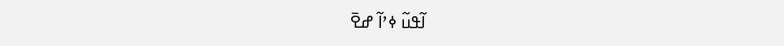ߊ߬ߟߎ߬ ߦߴߊ߬ ߝߐ߫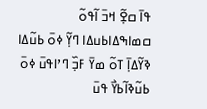ߟߊ߫ ߛߐ߲߬ ߞߏ߫ ߊ߬ߟߋ߬ ߛߘߊߒߡߊߕߎߡߊ ߣߌ߲߬ ߦߋ߫ ߕߎ߬ߡߊ ߢߌ߬ߡߊ߲߫ ߠߋ߬ ߘߌ߫ ߓߏ߲߰ ߣߴߊߟߎ߫ ߦߋ߫ ߕߎ߬ߢߊ߬ߕߌ߯ ߟߎ߫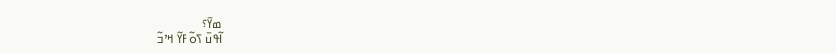ߘߌ߫؟
ߊ߬ߟߎ߫ ߖߋ߬ߓߌ߬ ߞߴߏ߬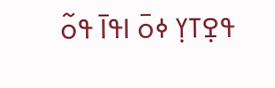ߟߐ߲ߠߌ߲ ߦߋ߫ ߊߟߊ߫ ߟߋ߬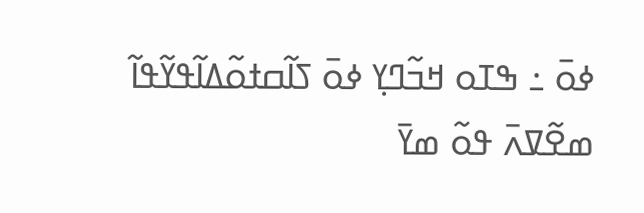ߦߋ߫ ߸ ߒߠߋ ߞߏ߬ߣߌ߲ ߦߋ߫ ߖߊ߬ߛߙߋ߬ߡߊ߬ߟߌ߬ߟߊ߬ ߘߐ߬ߜߍ߫ ߟߋ߬ ߘߌ߫